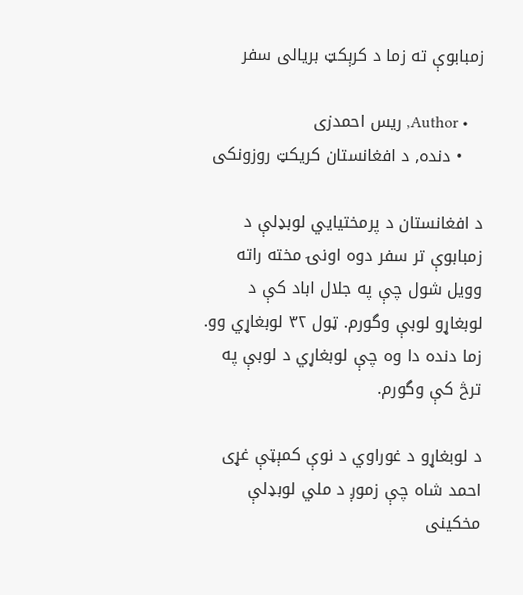زمبابوې ته زما د کرېکټ بريالى سفر

    • Author, ريس احمدزى
    • دنده, د افغانستان کریکټ روزونکی

د افغانستان د پرمختيايي لوبډلې د زمبابوې تر سفر دوه اونۍ مخته راته وويل شول چې په جلال اباد کې د لوبغاړو لوبې وگورم. ټول ٣٢ لوبغاړي وو. زما دنده دا وه چې لوبغاړي د لوبې په ترڅ کې وگورم.

د لوبغاړو د غوراوي د نوې کمېټې غړى احمد شاه چې زموږ د ملي لوبډلې مخکينى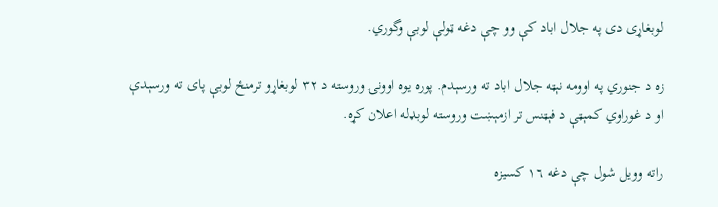لوبغاړى دى په جلال اباد کې وو چې دغه ټولې لوبې وگوري.

زه د جنوري په اوومه نېټه جلال اباد ته ورسېدم. پوره يوه اوونۍ وروسته د ٣٢ لوبغاړو ترمنځ لوبې پاى ته ورسېدې او د غوراوي کمېټې د فېټنس تر ازمېښت وروسته لوبډله اعلان کړه.

راته وويل شول چې دغه ١٦ کسيزه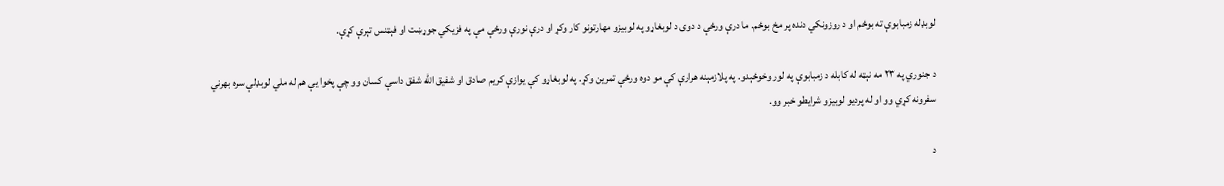لوبډله زمبابوې ته بوځم او د روزونکي دنده پر مخ بوځم. ما درې ورځې د دوى د لوبغاړو په لوبيزو مهارتونو کار وکړ او درې نورې ورځې مې په فزيکي جوړښت او فېټنس تېرې کړې.

د جنوري په ٢٣ مه نېټه له کابله د زمبابوې په لور وخوځېدو. په پلازمېنه هرارې کې مو دوه ورځې تمرين وکړ. په لوبغاړو کې يوازې کريم صادق او شفيق الله شفق داسې کسان وو چې پخوا يې هم له ملي لوبډلې سره بهرني سفرونه کړي وو او له پرديو لوبيزو شرايطو خبر وو.

د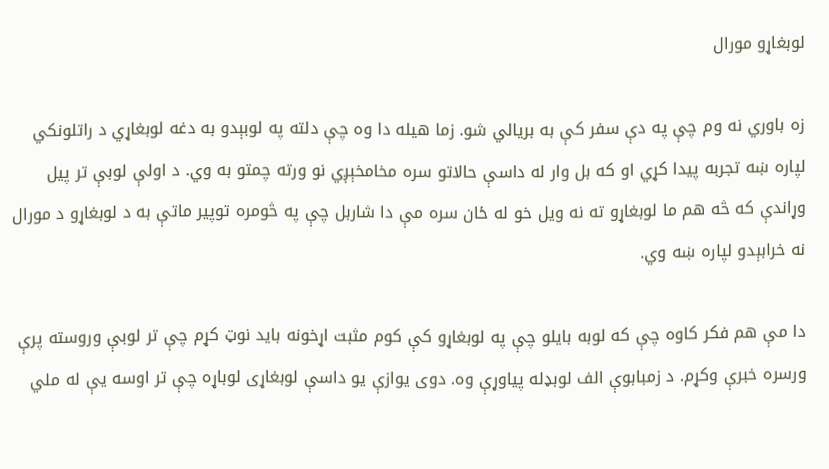لوبغاړو مورال

زه باوري نه وم چې په دې سفر کې به بريالي شو. زما هيله دا وه چې دلته په لوبېدو به دغه لوبغاړي د راتلونکي لپاره ښه تجربه پيدا کړي او که بل وار له داسې حالاتو سره مخامخېږي نو ورته چمتو به وي. د اولې لوبې تر پيل وړاندې که څه هم ما لوبغاړو ته نه ويل خو له ځان سره مې دا شاربل چې په څومره توپير ماتې به د لوبغاړو د مورال نه خرابېدو لپاره ښه وي.

دا مې هم فکر کاوه چې که لوبه بايلو چې په لوبغاړو کې کوم مثبت اړخونه بايد نوټ کړم چې تر لوبې وروسته پرې ورسره خبرې وکړم. د زمبابوې الف لوبډله پياوړې وه. دوى يوازې يو داسې لوبغاړى لوباړه چې تر اوسه يې له ملي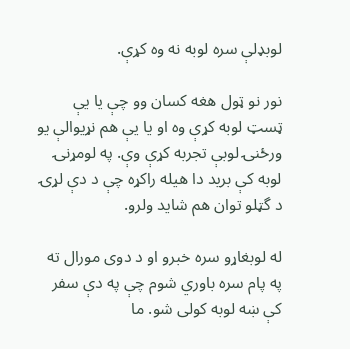لوبډلې سره لوبه نه وه کړې.

نور نو ټول هغه کسان وو چې يا يې ټسټ لوبه کړې وه او يا يې هم نړيوالې يو ورځنۍ لوبې تجربه کړې وې. په لومړنۍ لوبه کې بريد دا هيله راکړه چې د دې لړۍ د گټلو توان هم شايد ولرو.

له لوبغاړو سره خبرو او د دوى مورال ته په پام سره باوري شوم چې په دې سفر کې ښه لوبه کولى شو. ما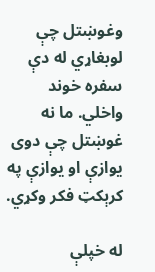وغوښتل چې لوبغاړي له دې سفره خوند واخلي. ما نه غوښتل چې دوى يوازې او يوازې په کرېکټ فکر وکړي.

له خپلې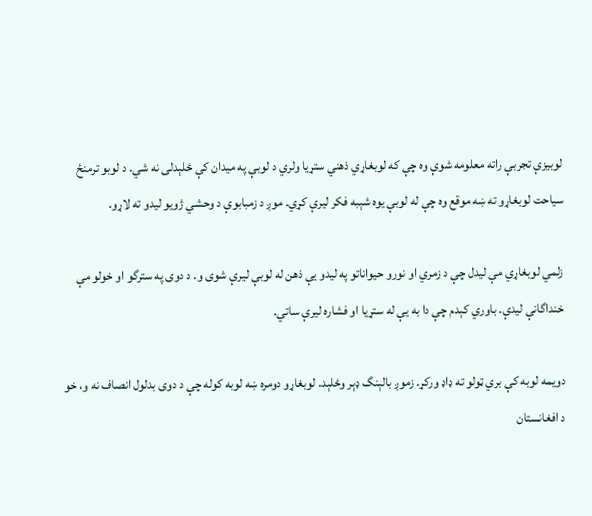لوبيزې تجربې راته معلومه شوې وه چې که لوبغاړي ذهني ستړيا ولري د لوبې په ميدان کې ځلېدلى نه شي. د لوبو ترمنځ سياحت لوبغاړو ته ښه موقع وه چې له لوبې يوه شېبه فکر ليرې کړي. موږ د زمبابوې د وحشي ژويو ليدو ته لاړو.

زلمي لوبغاړي مې ليدل چې د زمري او نورو حيواناتو په ليدو یې ذهن له لوبې ليرې شوى و. د دوى په سترگو او خولو مې خنداگانې ليدې. باوري کېدم چې دا به يې له ستړيا او فشاره ليرې ساتي.

دويمه لوبه کې بري ټولو ته ډاډ ورکړ. زموږ بالېنگ ډېر وځلېد. لوبغاړو دومره ښه لوبه کوله چې د دوى بدلول انصاف نه و، خو د افغانستان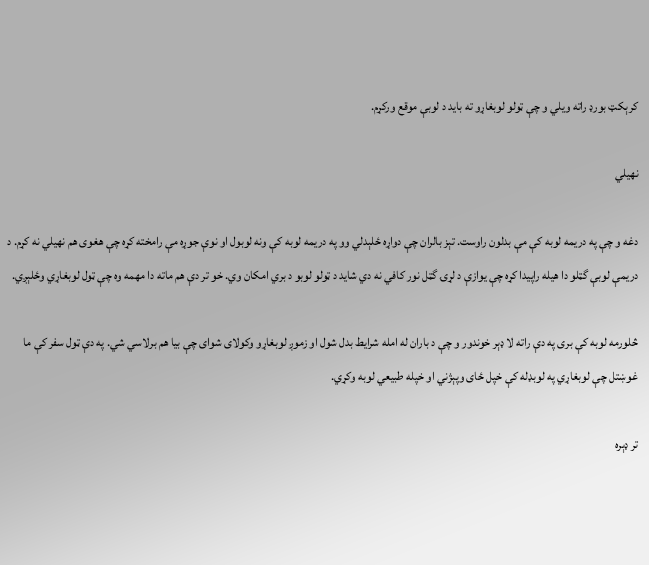کرېکټ بورډ راته ويلي و چې ټولو لوبغاړو ته بايد د لوبې موقع ورکړم.

نهیلي

دغه و چې په دريمه لوبه کې مې بدلون راوست. تېز بالران چې دواړه ځلېدلي وو په دريمه لوبه کې ونه لوبول او نوې جوړه مې رامخته کړه چې هغوى هم نهیلي نه کړم. د دريمې لوبې گټلو دا هيله راپيدا کړه چې يوازې د لړۍ گټل نور کافي نه دي شايد د ټولو لوبو د بري امکان وي. خو تر دې هم ماته دا مهمه وه چې ټول لوبغاړي وځلېږي.

څلورمه لوبه کې برى په دې راته لا ډېر خوندور و چې د باران له امله شرايط بدل شول او زموږ لوبغاړو وکولاى شواى چې بيا هم برلاسي شي. په دې ټول سفر کې ما غوښتل چې لوبغاړي په لوبډله کې خپل ځاى وپېژني او خپله طبيعي لوبه وکړي.

تر ډېره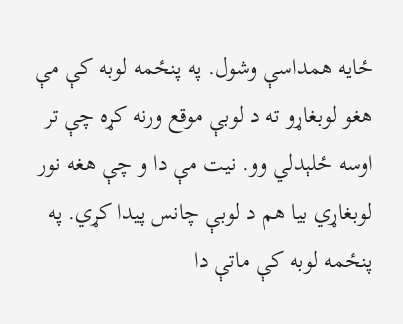ځايه همداسې وشول. په پنځمه لوبه کې مې هغو لوبغاړو ته د لوبې موقع ورنه کړه چې تر اوسه ځلېدلي وو. نيت مې دا و چې هغه نور لوبغاړي بيا هم د لوبې چانس پيدا کړي. په پنځمه لوبه کې ماتې دا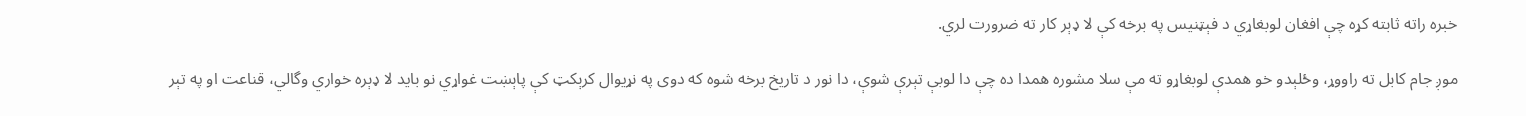خبره راته ثابته کړه چې افغان لوبغاړي د فېټنيس په برخه کې لا ډېر کار ته ضرورت لري.

موږ جام کابل ته راووړ، وځلېدو خو همدې لوبغاړو ته مې سلا مشوره همدا ده چې دا لوبې تېرې شوې، دا نور د تاريخ برخه شوه که دوى په نړيوال کرېکټ کې پاېښت غواړي نو بايد لا ډېره خواري وگالي، قناعت او په تېر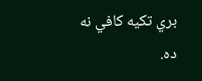بري تکيه کافي نه ده.